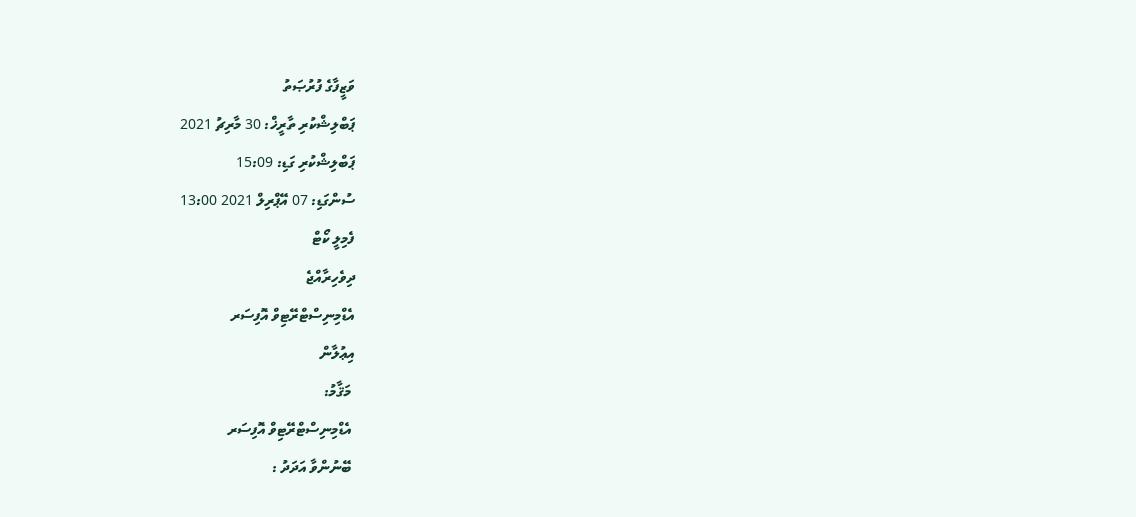ވަޒީފާގެ ފުރުޞަތު
ޕަބްލިޝްކުރި ތާރީޚް: 30 މާރިޗު 2021
ޕަބްލިޝްކުރި ގަޑި: 15:09
ސުންގަޑި: 07 އޭޕްރިލް 2021 13:00
ފެމިލީ ކޯޓް
ދިވެހިރާއްޖެ
އެޑްމިނިސްޓްރޭޓިވް އޮފިސަރ
އިޢުލާން
 މަޤާމު:
 އެޑްމިނިސްޓްރޭޓިވް އޮފިސަރ
 ބޭނުންވާ އަދަދު :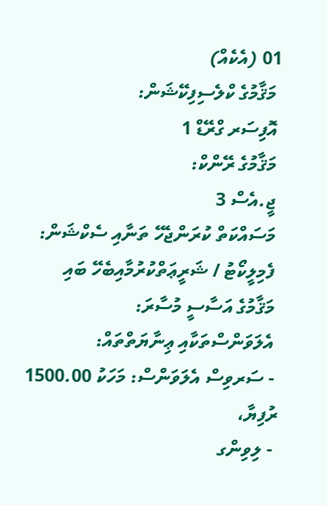01 (އެކެއް)
 މަޤާމުގެ ކްލެސިފިކޭޝަން:
 އޮފިސަރ ގްރޭޑް 1
 މަޤާމުގެ ރޭންކް:
 ޖީ.އެސް 3
 މަސައްކަތް ކުރަންޖެހޭ ތަނާއި ސެކްޝަން:
 ފެމިލީކޯޓު / ޝަރީޢަތްކުރުމާއިބެހޭ ބައި
 މަޤާމުގެ އަސާސީ މުސާރަ:
 އެލަވަންސްތަކާއި ޢިނާޔަތްތައް:
 - ސަރވިސް އެލަވަންސް: މަހަކު 1500.00 ރުފިޔާ،
 - ލިވިންގ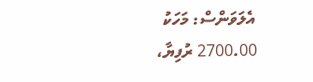އެލަވަންސް: މަހަކު 2700.00 ރުފިޔާ،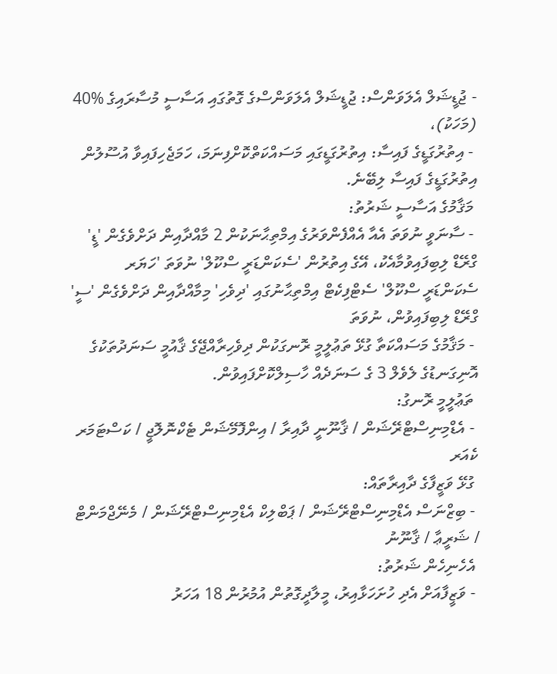- ޖުޑީޝަލް އެލަވަންސް: ޖުޑީޝަލް އެލަވަންސްގެ ގޮތުގައި އަސާސީ މުސާރައިގެ %40 (މަހަކު)،
 - އިތުރުގަޑީގެ ފައިސާ: އިތުރުގަޑީގައި މަސައްކަތްކޮށްފިނަމަ، ހަމަޖެހިފައިވާ އުސޫލުން އިތުރުގަޑީގެ ފައިސާ ލިބޭނެ.
 މަޤާމުގެ އަސާސީ ޝަރުތު:
 - ސާނަވީ ނުވަތަ އެއާ އެއްފެންވަރުގެ އިމްތިޙާނަކުން 2 މާއްދާއިން ދަށްވެގެން 'ޑީ' ގްރޭޑް ލިބިފައިވުމާއެކު، އޭގެ އިތުރުން 'ސެކަންޑަރީ ސްކޫލް' ނުވަތަ 'ހަޔަރ ސެކަންޑަރީ ސްކޫލް' ސެޓްފިކެޓް އިމްތިޙާނުގައި 'ދިވެހި' މިމާއްދާއިން ދަށްވެގެން 'ސީ' ގްރޭޑް ލިބިފައިވުން، ނުވަތަ
 - މަޤާމުގެ މަސައްކަތާ ގުޅޭ ތަޢުލީމީ ރޮނގަކުން ދިވެހިރާއްޖޭގެ ޤާއުމީ ސަނަދުތަކުގެ އޮނިގަނޑުގެ ލެވެލް 3 ގެ ސަނަދެއް ހާސިލްކޮށްފައިވުން.
 ތަޢުލީމީ ރޮނގު:
 - އެޑްމިނިސްޓްރޭޝަން / ޤާނޫނީ ދާއިރާ / އިންފޮމޭޝަން ޓެކްނޮލޮޖީ / ކަސްޓަމަރ ކެއަރ
 ގުޅޭ ވަޒީފާގެ ދާއިރާތައް:
 - ބިޒްނަސް އެޑްމިނިސްޓްރޭޝަން / ޕަބްލިކް އެޑްމިނިސްޓްރޭޝަން / މެނޭޖްމަންޓް / ޝަރީޢާ / ޤާނޫނު
 އެހެނިހެން ޝަރުތު:
 - ވަޒީފާއަށް އެދި ހުށަހަޅާއިރު، މީލާދީގޮތުން އުމުރުން 18 އަހަރު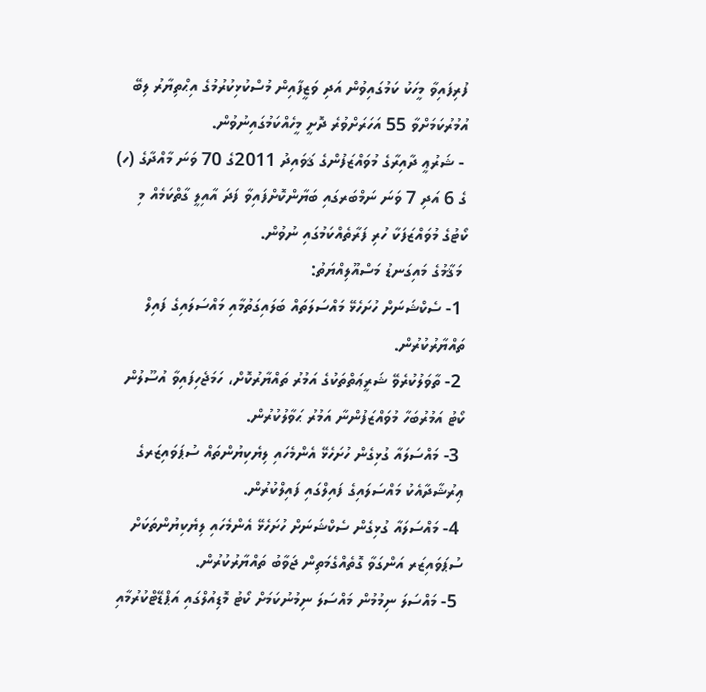ފުރިފައިވާ މީހަކު ކަމުގައިވުން އަދި ވަޒީފާއިން މުސްކުޅިކުރުމުގެ އިޙްތިޔާރު ލިބޭ އުމުރުކަމަށްވާ 55 އަހަރަށްވުރެ ދޮށީ މީހެއްކަމުގައިނުވުން.
 - ޝަރުޢީ ދާއިރާގެ މުވައްޒަފުންގެ ޤަވައިދު 2011ގެ 70 ވަނަ މާއްދާގެ (ހ) ގެ 6 އަދި 7 ވަނަ ނަމްބަރގައި ބަޔާންކޮށްފައިވާ ފަދަ އާއިލީ ގާތްކަމެއް މި ކޯޓުގެ މުވައްޒަފަކާ ހުރި ފަރާތެއްކަމުގައި ނުވުން.
 މަޤާމުގެ މައިގަނޑު މަސްއޫލިއްޔަތު:
 1- ސެކްޝަނަށް ހުށަހެޅޭ މައްސަލަތައް ބަލައިގަތުމާއި މައްސަލައިގެ ފައިލް ތައްޔާރުކުރުން.
 2- ތާވަލުކުރެވޭ ޝަރީޢަތްތަކުގެ އަމުރު ތައްޔާރުކޮށް، ހަމަޖެހިފައިވާ އުސޫލުން ކޯޓު އަމުރުބަހާ މުވައްޒަފުންނާ އަމުރު ޙަވާލުކުރުން.
 3- މައްސަލައާ ގުޅިގެން ހުށަހެޅޭ އެންމެހައި ލިޔެކިޔުންތައް ސުޕަވައިޒަރގެ ޢިރުޝާދާއެކު މައްސަލައިގެ ފައިލްގައި ފައިލްކުރުން.
 4- މައްސަލައާ ގުޅިގެން ސެކްޝަނަށް ހުށަހެޅޭ އެންމެހައި ލިޔެކިޔުންތަކަށް ސުޕަވައިޒަރ އަންގަވާ ގޮތެއްގެމަތިން ޖަވާބު ތައްޔާރުކުރުން.
 5- މައްސަލަ ނިމުމުން މައްސަލަ ނިމުނުކަމަށް ކޯޓު މޮޑިއުލްގައި އަޕްޑޭޓްކުރުމާއި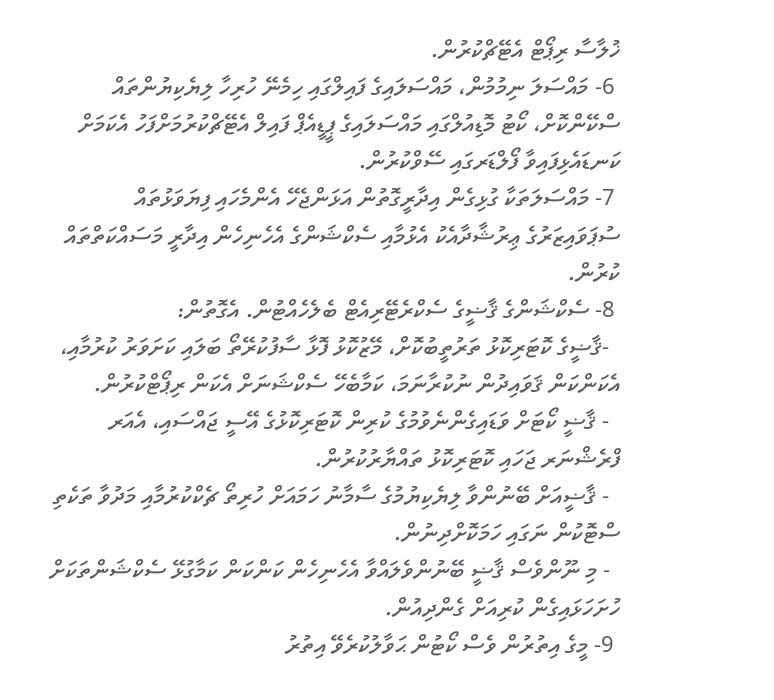ޚުލާސާ ރިޕޯޓް އެޓޭޗްކުރުން.
 6- މައްސަލަ ނިމުމުން، މައްސަލައިގެ ފައިލްގައި ހިމެނޭ ހުރިހާ ލިޔެކިޔުންތައް ސްކޭންކޮށް، ކޯޓު މޮޑިއުލްގައި މައްސަލައިގެ ޕީޑީއެޕް ފައިލް އެޓޭޗްކުރުމަށްފަހު އެކަމަށް ކަނޑައެޅިފައިވާ ފޯލްޑަރގައި ސޭވްކުރުން.
 7- މައްސަލަތަކާ ގުޅިގެން އިދާރީގޮތުން އަޅަންޖެހޭ އެންމެހައި ފިޔަވަޅުތައް ސުޕަވައިޒަރުގެ ޢިރުޝާދާއެކު އެޅުމާއި ސެކްޝަންގެ އެހެނިހެން އިދާރީ މަސައްކަތްތައް ކުރުން.
 8- ސެކްޝަންގެ ޤާޟީގެ ސެކްރެޓޭރިއެޓް ބެލެހެއްޓުން. އެގޮތުން:
  -ޤާޟީގެ ކޮޓަރިކޮޅު ތަރުތީބުކޮށް، މޭޒުކޮޅު ފޮޅާ ސާފުކުރޭތޯ ބަލައި ކަށަވަރު ކުރުމާއި، އެކަންކަން ޤަވައިދުން ނުކުރާނަމަ، ކަމާބެހޭ ސެކްޝަނަށް އެކަން ރިޕޯޓްކުރުން.
  - ޤާޟީ ކޯޓަށް ވަޑައިގެންނެވުމުގެ ކުރިން ކޮޓަރިކޮޅުގެ އޭސީ ޖައްސައި، އެއަރ ފްރެޝްނަރ ޖަހައި ކޮޓަރިކޮޅު ތައްޔާރުކުރުން.
  - ޤާޟީއަށް ބޭނުންވާ ލިޔެކިޔުމުގެ ސާމާނު ހަމައަށް ހުރިތޯ ޗެކްކުރުމާއި މަދުވާ ތަކެތި ސްޓޮކުން ނަގައި ހަމަކޮށްދިނުން.
  - މި ނޫންވެސް ޤާޟީ ބޭނުންވެލައްވާ އެހެނިހެން ކަންކަން ކަމާގުޅޭ ސެކްޝަންތަކަށް ހުށަހަޅައިގެން ކުރިއަށް ގެންދިއުން.
 9- މީގެ އިތުރުން ވެސް ކޯޓުން ޙަވާލުކުރެވޭ އިތުރު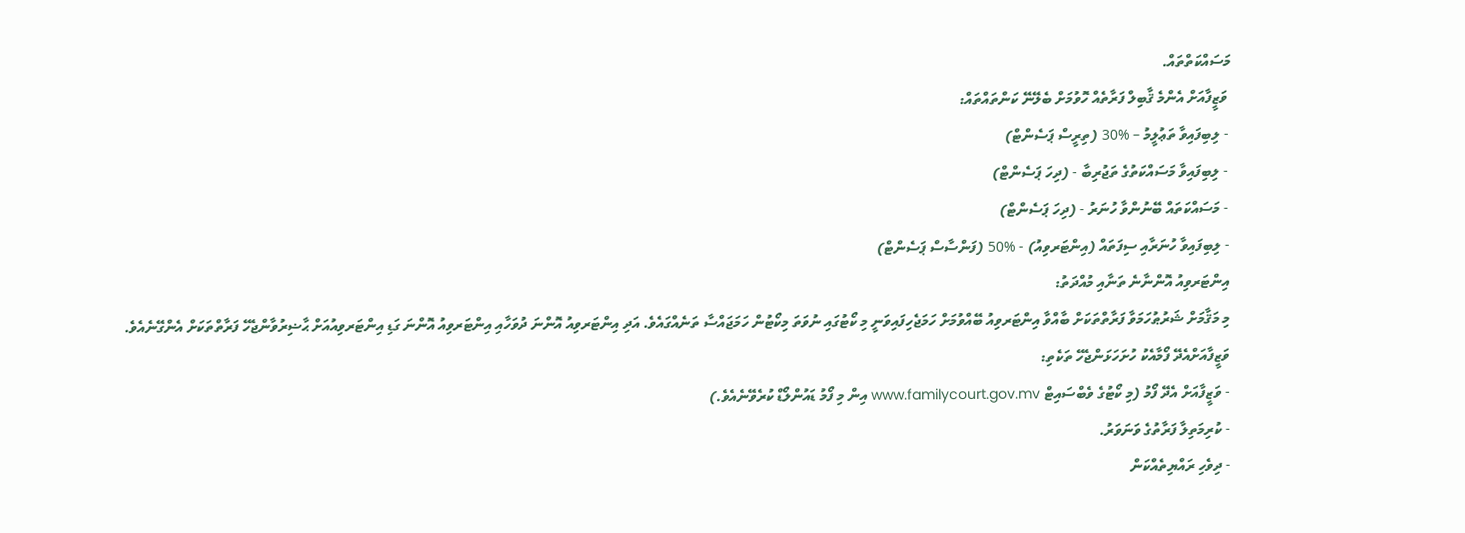މަސައްކަތްތައް.
 ވަޒީފާއަށް އެންމެ ޤާބިލް ފަރާތެއް ހޮވުމަށް ބެލޭނޭ ކަންތައްތައް:
 - ލިބިފައިވާ ތަޢުލީމު – %30 (ތިރީސް ޕަސެންޓް)
 - ލިބިފައިވާ މަސައްކަތުގެ ތަޖުރިބާ - (ދިހަ ޕަސެންޓް)
 - މަސައްކަތައް ބޭނުންވާ ހުނަރު - (ދިހަ ޕަސެންޓް)
 - ލިބިފައިވާ ހުނަރާއި ސިފަތައް (އިންޓަރވިއު) - %50 (ފަންސާސް ޕަސެންޓް)
 އިންޓަރވިއު އޮންނާނެ ތަނާއި މުއްދަތު:
 މި މަޤާމަށް ޝަރުޠުހަމަވާ ފަރާތްތަކަށް ބާއްވާ އިންޓަރވިއު ބޭއްވުމަށް ހަމަޖެހިފައިވަނީ މި ކޯޓުގައި ނުވަތަ މިކޯޓުން ހަމަޖައްސާ ތަނެއްގައެވެ. އަދި އިންޓަރވިއު އޮންނަ ދުވަހާއި އިންޓަރވިއު އޮންނަ ގަޑި އިންޓަރވިއުއަށް ޙާޟިރުވާންޖެހޭ ފަރާތްތަކަށް އެންގޭނެއެވެ.
 ވަޒީފާއަށްއެދޭ ފޯމާއެކު ހުށަހަޅަންޖެހޭ ތަކެތި:
 - ވަޒީފާއަށް އެދޭ ފޯމު (މި ކޯޓުގެ ވެބްސައިޓް www.familycourt.gov.mv އިން މި ފޯމު ޑައުންލޯޑް ކުރެވޭނެއެވެ.)
 - ކުރިމަތިލާ ފަރާތުގެ ވަނަވަރު.
 - ދިވެހި ރައްޔިތެއްކަން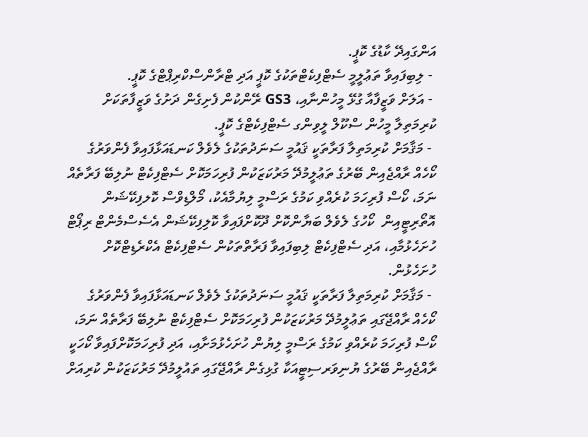އަންގައިދޭ ކާޑުގެ ކޮޕީ.
 - ލިބިފައިވާ ތަޢުލީމީ ސެޓްފިކެޓްތަކުގެ ކޮޕީ އަދި ޓްރާންސްކްރިޕްޓްގެ ކޮޕީ.
 - އަލަށް ވަޒީފާއާ ގުޅޭ މީހުންނާއި، GS3 ރޭންކުން ފެށިގެން ދަށުގެ ވަޒީފާތަކަށް ކުރިމަތިލާ މީހުން ސްކޫލް ލީވިންގ ސެޓްފިކެޓްގެ ކޮޕީ.
 - މަޤާމަށް ކުރިމަތިލާ ފަރާތަކީ ޤައުމީ ސަނަދުތަކުގެ ލެވެލް ކަނޑައަޅާފައިވާ ފެންވަރުގެ ކޯހެއް ރާއްޖެއިން ބޭރުގެ ތަޢުލީމުދޭ މަރުކަޒަކުން ފުރިހަމަކޮށް ސެޓްފިކެޓް ނުލިބޭ ފަރާތެއް ނަމަ، ކޯސް ފުރިހަމަ ކުރެއްވި ކަމުގެ ރަސްމީ ލިޔުމާއެކު، މޯލްޑިވްސް ކޮލފިކޭޝަން އޮތޯރިޓީއިން  ކޯހުގެ ލެވެލް ބަޔާންކޮށް ދޫކޮށްފައިވާ ކޮލިފިކޭޝަން އެސެސްމެންޓް ރިޕޯޓް ހުށަހެޅުމާއި، އަދި ސެޓްފިކެޓް ލިބިފައިވާ ފަރާތްތަކުން ސެޓްފިކެޓް އެކްރެޑިޓްކޮށް ހުށަހެޅުން.
 - މަޤާމަށް ކުރިމަތިލާ ފަރާތަކީ ޤައުމީ ސަނަދުތަކުގެ ލެވެލް ކަނޑައަޅާފައިވާ ފެންވަރުގެ ކޯހެއް ރާއްޖޭގައި ތަޢުލީމުދޭ މަރުކަޒަކުން ފުރިހަމަކޮށް ސެޓްފިކެޓް ނުލިބޭ ފަރާތެއް ނަމަ، ކޯސް ފުރިހަމަ ކުރެއްވި ކަމުގެ ރަސްމީ ލިޔުން ހުށަހެޅުމަށާއި، އަދި ފުރިހަމަކޮށްފައިވާ ކޯހަކީ ރާއްޖެއިން ބޭރުގެ ޔުނިވަރސިޓީއަކާ ގުޅިގެން ރާއްޖޭގައި ތައުލީމުދޭ މަރުކަޒަކުން ކުރިއަށް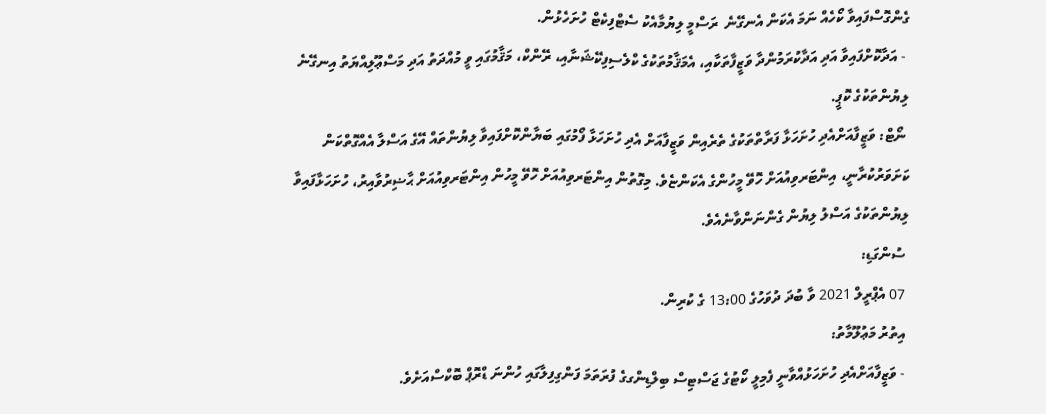ގެންގޮސްފައިވާ ކޯހެއް ނަމަ އެކަން އެނގޭނެ  ރަސްމީ ލިޔުމާއެކު ސެޓްފިކެޓް ހުށަހެޅުން.
 - އަދާކޮށްފައިވާ އަދި އަދާކުރަމުންދާ ވަޒީފާތަކާއި، އެމަޤާމުތަކުގެ ކްލެސިފިކޭޝަނާއި، ރޭންކް، މަޤާމުގައި ވީ މުއްދަތު އަދި މަސްޢޫލިއްޔަތު އިނގޭނެ ލިޔުންތަކުގެ ކޮޕީ.
 ނޯޓް: ވަޒީފާއަށްއެދި ހުށަހަޅާ ފަރާތްތަކުގެ ތެރެއިން ވަޒީފާއަށް އެދި ހުށަހަޅާ ފޯމުގައި ބަޔާންކޮށްފައިވާ ލިޔުންތައް އޭގެ އަސްލާ އެއްގޮތްކަން ކަށަވަރުކުރާނީ، އިންޓަރވިއުއަށް ހޮވޭ މީހުންގެ އެކަންޏެވެ. މިގޮތުން އިންޓަރވިއުއަށް ހޮވޭ މީހުން އިންޓަރވިއުއަށް ޙާޟިރުވާއިރު، ހުށަހަޅާފައިވާ ލިޔުންތަކުގެ އަސްލު ލިޔުން ގެންނަންވާނެއެވެ.
 ސުންގަޑި:
 07 އެޕްރީލް 2021 ވާ ބުދަ ދުވަހުގެ 13:00 ގެ ކުރިން.
 އިތުރު މަޢުލޫމާތު:
 - ވަޒީފާއަށްއެދި ހުށަހަޅުއްވާނީ ފެމިލީ ކޯޓުގެ ޖަސްޓިސް ބިލްޑިންގގެ ފުރަތަމަ ފަންގިފިލާގައި ހުންނަ ޑްރޮޕް ބޮކްސްއަށެވެ.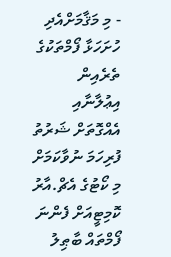- މި މަޤާމަށްއެދި ހުށަހަޅާ ފޯމްތަކުގެ ތެރެއިން އިޢުލާނާއި އެއްގޮތަށް ޝަރުތު ފުރިހަމަ ނުވާކަމަށް މި ކޯޓުގެ އެޗް.އާރު ކޮމިޓީއަށް ފެންނަ ފޯމްތައް ބާޠިލު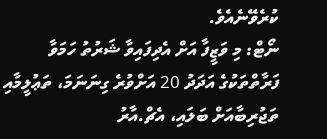ކުރެވޭނެއެވެ.
ނޯޓް: މި ވަޒީފާ އަށް އެދިފައިވާ ޝަރުތު ހަމަވާ ފަރާތްތަކުގެ އަދަދު 20 އަށްވުރެ ގިނަނަމަ، ތަޢުލީމާއި ތަޖުރިބާއަށް ބަލައި، އެޗް.އާރު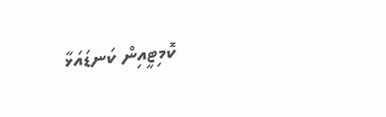ކޮމިޓީއިން ކަނޑައަޅާ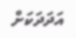އަދަދަކަށް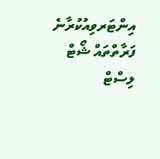އިންޓަރވިއުކުރާނެ ފަރާތްތައް ޝޯޓް ލިސްޓް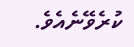ކުރެވޭނެއެވެ.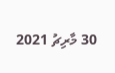30 މާރިޗު 2021